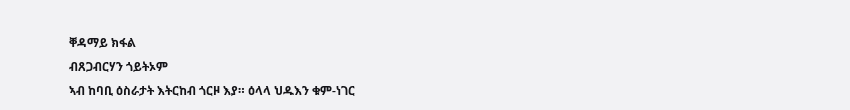ቐዳማይ ክፋል
ብጸጋብርሃን ጎይትኦም
ኣብ ከባቢ ዕስራታት እትርከብ ጎርዞ እያ። ዕላላ ህዱእን ቁም-ነገር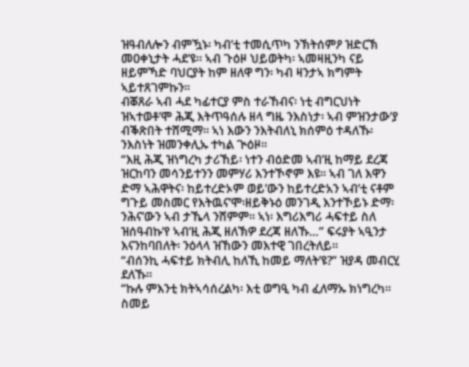ዝዓብለሎን ብምዃኑ፡ ካብ’ቲ ተመሲጥካ ንኽትሰምዖ ዝድርኽ መዐቀኒታት ሓደ’ዩ። ኣብ ጉዕዞ ህይወትካ፡ ኣመዛዚንካ ናይ ዘይምኻድ ባህርያት ከም ዘለዋ ግን፡ ካብ ዛንታኣ ክግምት ኣይተጸገምኩን።
ብቖጸራ ኣብ ሓደ ካፊተርያ ምስ ተራኸብና፡ ነቲ ብግርህነት ዝኣተወቶ’ሞ ሕጂ እትጥዓሰሉ ዘላ ግዜ ንእስነታ፡ ኣብ ምዝንታው’ያ ብቕጽበት ተሸሚማ። ኣነ እውን ንእትብለኒ ክሰምዕ ተዳለኹ፡ ንእስነት ዝመንቀሊኡ ተካል ጒዕዞ።
“እዚ ሕጂ ዝነግረካ ታሪኸይ፡ ነተን ብዕድመ ኣብ’ዚ ከማይ ደረጃ ዝርከባን መሳንይተንን መምሃሪ እንተኾኖም እዩ። ኣብ ገለ እዋን ድማ ኣሕዋትና፡ ከይተረድኦም ወይ’ውን ከይተረድአን ኣብ’ቲ ናቶም ግጉይ መስመር የእትዉና’ሞ፡ዘይቅኑዕ መንገዲ እንተኾይኑ ድማ፡ ንሕና’ውን ኣብ ታኼላ ንሸምም። ኣነ፡ እግሪእግሪ ሓፍተይ ስለ ዝሰዓብኩ’የ ኣብ’ዚ ሕጂ ዘለኽዎ ደረጃ ዘለኹ…” ፍሩያት ኣዒንታ እናንከባበለት፡ ንዕላላ ዝኸውን መእተዊ ገበረትለይ።
“ብሰንኪ ሓፍተይ ክትብሊ ከለኺ ከመይ ማለት’ዩ?” ዝያዳ መብርሂ ደለኹ።
“ኩሉ ምእንቲ ክትኣሳሰረልካ፡ እቲ ወግዒ ካብ ፈለማኡ ክነግረካ። ስመይ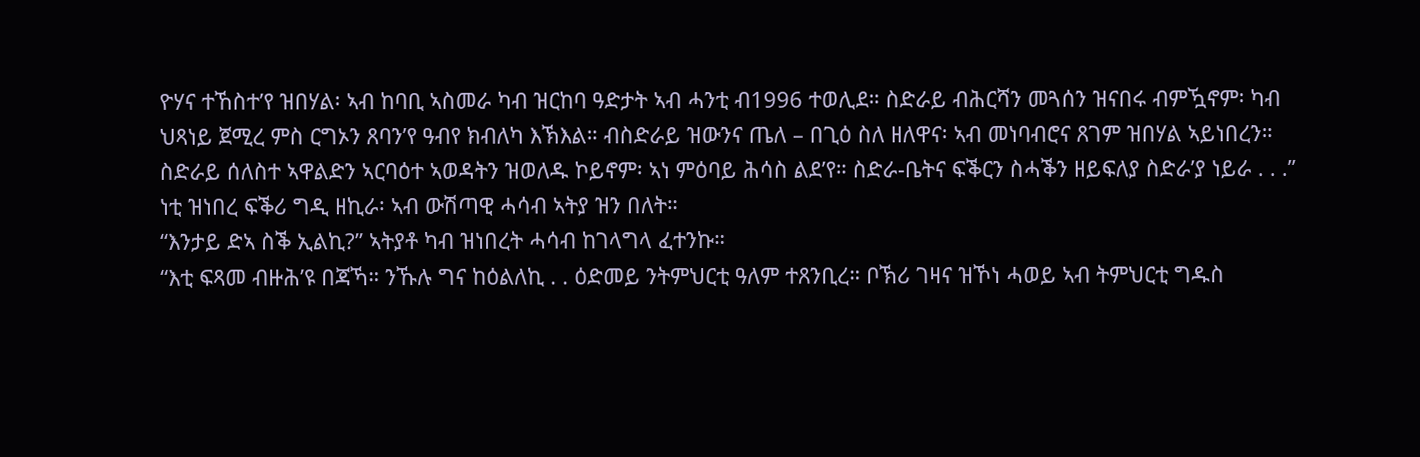ዮሃና ተኸስተ’የ ዝበሃል፡ ኣብ ከባቢ ኣስመራ ካብ ዝርከባ ዓድታት ኣብ ሓንቲ ብ1996 ተወሊደ። ስድራይ ብሕርሻን መጓሰን ዝናበሩ ብምዃኖም፡ ካብ ህጻነይ ጀሚረ ምስ ርግኦን ጸባን’የ ዓብየ ክብለካ እኽእል። ብስድራይ ዝውንና ጤለ – በጊዕ ስለ ዘለዋና፡ ኣብ መነባብሮና ጸገም ዝበሃል ኣይነበረን። ስድራይ ሰለስተ ኣዋልድን ኣርባዕተ ኣወዳትን ዝወለዱ ኮይኖም፡ ኣነ ምዕባይ ሕሳስ ልደ’የ። ስድራ-ቤትና ፍቕርን ስሓቕን ዘይፍለያ ስድራ’ያ ነይራ . . .” ነቲ ዝነበረ ፍቕሪ ግዲ ዘኪራ፡ ኣብ ውሽጣዊ ሓሳብ ኣትያ ዝን በለት።
“እንታይ ድኣ ስቕ ኢልኪ?” ኣትያቶ ካብ ዝነበረት ሓሳብ ከገላግላ ፈተንኩ።
“እቲ ፍጻመ ብዙሕ’ዩ በጃኻ። ንኹሉ ግና ከዕልለኪ . . ዕድመይ ንትምህርቲ ዓለም ተጸንቢረ። ቦኽሪ ገዛና ዝኾነ ሓወይ ኣብ ትምህርቲ ግዱስ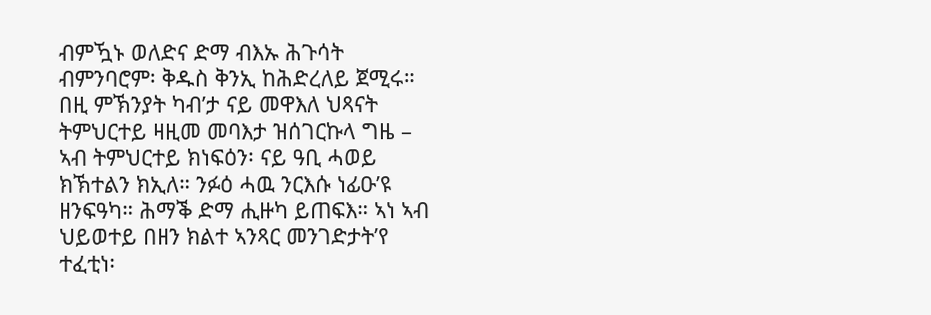ብምዃኑ ወለድና ድማ ብእኡ ሕጉሳት ብምንባሮም፡ ቅዱስ ቅንኢ ከሕድረለይ ጀሚሩ። በዚ ምኽንያት ካብ’ታ ናይ መዋእለ ህጻናት ትምህርተይ ዛዚመ መባእታ ዝሰገርኩላ ግዜ – ኣብ ትምህርተይ ክነፍዕን፡ ናይ ዓቢ ሓወይ ክኽተልን ክኢለ። ንፉዕ ሓዉ ንርእሱ ነፊዑ’ዩ ዘንፍዓካ። ሕማቕ ድማ ሒዙካ ይጠፍእ። ኣነ ኣብ ህይወተይ በዘን ክልተ ኣንጻር መንገድታት’የ ተፈቲነ፡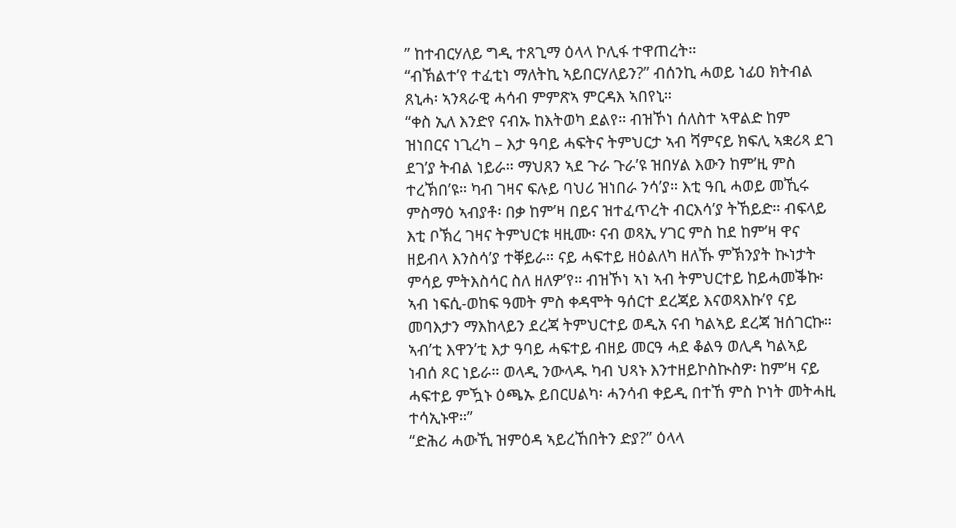” ከተብርሃለይ ግዲ ተጸጊማ ዕላላ ኮሊፋ ተዋጠረት።
“ብኽልተ’የ ተፈቲነ ማለትኪ ኣይበርሃለይን?” ብሰንኪ ሓወይ ነፊዐ ክትብል ጸኒሓ፡ ኣንጻራዊ ሓሳብ ምምጽኣ ምርዳእ ኣበየኒ።
“ቀስ ኢለ እንድየ ናብኡ ከእትወካ ደልየ። ብዝኾነ ሰለስተ ኣዋልድ ከም ዝነበርና ነጊረካ – እታ ዓባይ ሓፍትና ትምህርታ ኣብ ሻምናይ ክፍሊ ኣቋሪጻ ደገ ደገ’ያ ትብል ነይራ። ማህጸን ኣደ ጉራ ጉራ’ዩ ዝበሃል እውን ከም’ዚ ምስ ተረኽበ’ዩ። ካብ ገዛና ፍሉይ ባህሪ ዝነበራ ንሳ’ያ። እቲ ዓቢ ሓወይ መኺሩ ምስማዕ ኣብያቶ፡ በቃ ከም’ዛ በይና ዝተፈጥረት ብርእሳ’ያ ትኸይድ። ብፍላይ እቲ ቦኽረ ገዛና ትምህርቱ ዛዚሙ፡ ናብ ወጻኢ ሃገር ምስ ከደ ከም’ዛ ዋና ዘይብላ እንስሳ’ያ ተቐይራ። ናይ ሓፍተይ ዘዕልለካ ዘለኹ ምኽንያት ኲነታት ምሳይ ምትእስሳር ስለ ዘለዎ’የ። ብዝኾነ ኣነ ኣብ ትምህርተይ ከይሓመቕኩ፡ ኣብ ነፍሲ-ወከፍ ዓመት ምስ ቀዳሞት ዓሰርተ ደረጃይ እናወጻእኩ’የ ናይ መባእታን ማእከላይን ደረጃ ትምህርተይ ወዲአ ናብ ካልኣይ ደረጃ ዝሰገርኩ። ኣብ’ቲ እዋን’ቲ እታ ዓባይ ሓፍተይ ብዘይ መርዓ ሓደ ቆልዓ ወሊዳ ካልኣይ ነብሰ ጾር ነይራ። ወላዲ ንውላዱ ካብ ህጻኑ እንተዘይኮስኲስዎ፡ ከም’ዛ ናይ ሓፍተይ ምዃኑ ዕጫኡ ይበርሀልካ፡ ሓንሳብ ቀይዲ በተኸ ምስ ኮነት መትሓዚ ተሳኢኑዋ።”
“ድሕሪ ሓውኺ ዝምዕዳ ኣይረኸበትን ድያ?” ዕላላ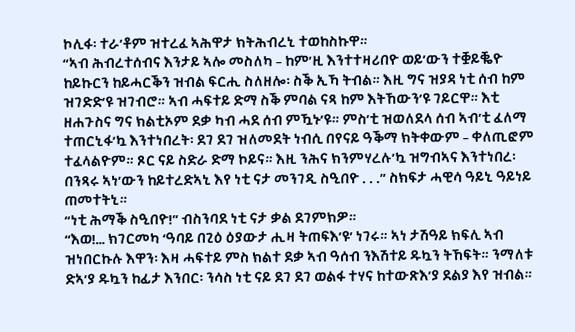ኮሊፋ፡ ተራ’ቶም ዝተረፈ ኣሕዋታ ክትሕብረኒ ተወከስኩዋ።
“ኣብ ሕብረተሰብና እንታይ ኣሎ መስለካ – ከም’ዚ እንተተዛሪበዮ ወይ’ውን ተቛይቘዮ ከይኩርን ከይሓርቕን ዝብል ፍርሒ ስለዘሎ፡ ስቕ ኢኻ ትብል። እዚ ግና ዝያዳ ነቲ ሰብ ከም ዝገድድ’ዩ ዝገብሮ። ኣብ ሓፍተይ ድማ ስቕ ምባል ናጻ ከም እትኸውን’ዩ ገይርዋ። እቲ ዘሐጉስና ግና ክልቲኦም ደቃ ካብ ሓደ ሰብ ምዃኑ’ዩ። ምስ’ቲ ዝወለደላ ሰብ ኣብ’ቲ ፈለማ ተጠርኒፋ’ኳ እንተነበረት፡ ደገ ደገ ዝለመደት ነብሲ በየናይ ዓቕማ ክትቀውም – ቀለጢፎም ተፈላልዮም። ጾር ናይ ስድራ ድማ ኮይና። እዚ ንሕና ክንምሃረሉ’ኳ ዝግብኣና እንተነበረ፡ በንጻሩ ኣነ’ውን ከይተረድኣኒ እየ ነቲ ናታ መንገዲ ስዒበዮ . . .” ስክፍታ ሓዊሳ ዓይኒ ዓይነይ ጠመተትኒ።
“ነቲ ሕማቕ ስዒበዮ!” ብስንባደ ነቲ ናታ ቃል ደገምክዎ።
“እወ!… ክገርመካ ‘ዓባይ በጊዕ ዕያውታ ሒዛ ትጠፍእ’ዩ’ ነገሩ። ኣነ ታሽዓይ ክፍሊ ኣብ ዝነበርኩሉ እዋን፡ እዛ ሓፍተይ ምስ ክልተ ደቃ ኣብ ዓሰብ ንእሽተይ ዱኳን ትኸፍት። ንማለቱ ድኣ’ያ ዱኳን ከፊታ እንበር፡ ንሳስ ነቲ ናይ ደገ ደገ ወልፋ ተሃና ከተውጽእ’ያ ደልያ እየ ዝብል።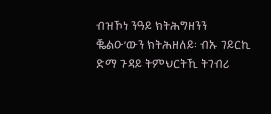ብዝኾነ ንዓይ ክትሕግዘንን ቘልዑ’ውን ክትሕዘለይ፡ ብኡ ገይርኪ ድማ ጉዳይ ትምህርትኺ ትገብሪ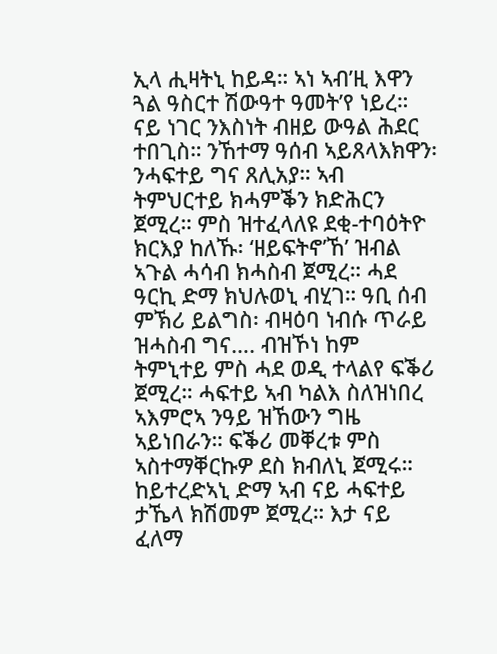ኢላ ሒዛትኒ ከይዳ። ኣነ ኣብ’ዚ እዋን ጓል ዓስርተ ሽውዓተ ዓመት’የ ነይረ። ናይ ነገር ንእስነት ብዘይ ውዓል ሕደር ተበጊስ። ንኸተማ ዓሰብ ኣይጸላእክዋን፡ ንሓፍተይ ግና ጸሊአያ። ኣብ ትምህርተይ ክሓምቕን ክድሕርን ጀሚረ። ምስ ዝተፈላለዩ ደቂ-ተባዕትዮ ክርእያ ከለኹ፡ ‘ዘይፍትኖ’ኸ’ ዝብል ኣጉል ሓሳብ ክሓስብ ጀሚረ። ሓደ ዓርኪ ድማ ክህሉወኒ ብሂገ። ዓቢ ሰብ ምኽሪ ይልግስ፡ ብዛዕባ ነብሱ ጥራይ ዝሓስብ ግና…. ብዝኾነ ከም ትምኒተይ ምስ ሓደ ወዲ ተላልየ ፍቕሪ ጀሚረ። ሓፍተይ ኣብ ካልእ ስለዝነበረ ኣእምሮኣ ንዓይ ዝኸውን ግዜ ኣይነበራን። ፍቕሪ መቐረቱ ምስ ኣስተማቐርኩዎ ደስ ክብለኒ ጀሚሩ። ከይተረድኣኒ ድማ ኣብ ናይ ሓፍተይ ታኼላ ክሽመም ጀሚረ። እታ ናይ ፈለማ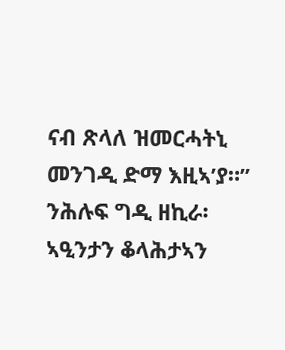ናብ ጽላለ ዝመርሓትኒ መንገዲ ድማ እዚኣ’ያ።” ንሕሉፍ ግዲ ዘኪራ፡ ኣዒንታን ቆላሕታኣን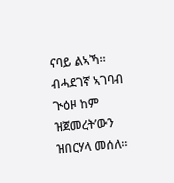ናባይ ልኣኻ። ብሓደገኛ ኣገባብ ጒዕዞ ከም ዝጀመረት’ውን ዝበርሃላ መሰለ።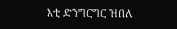እቲ ድንግርግር ዝበለ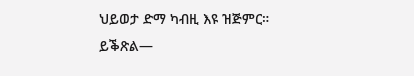ህይወታ ድማ ካብዚ እዩ ዝጅምር።
ይቕጽል—